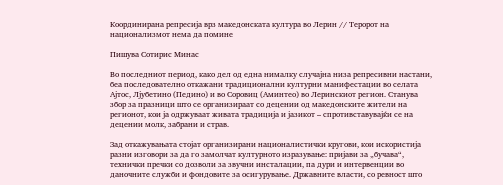Координирана репресија врз македонската култура во Лерин // Теророт на национализмот нема да помине

Пишува Сотирис Минас

Во последниот период, како дел од една нималку случајна низа репресивни настани, беа последователно откажани традиционални културни манифестации во селата Ајтос, Лјубетино (Педино) и во Соровиц (Аминтео) во Леринскиот регион. Станува збор за празници што се организираат со децении од македонските жители на регионот, кои ја одржуваат живата традиција и јазикот – спротивставувајќи се на децении молк, забрани и страв.

Зад откажувањата стојат организирани националистички кругови, кои искористија разни изговори за да го замолчат културното изразување: пријави за „бучава“, технички пречки со дозволи за звучни инсталации, па дури и интервенции во даночните служби и фондовите за осигурување. Државните власти, со ревност што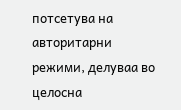потсетува на авторитарни режими, делуваа во целосна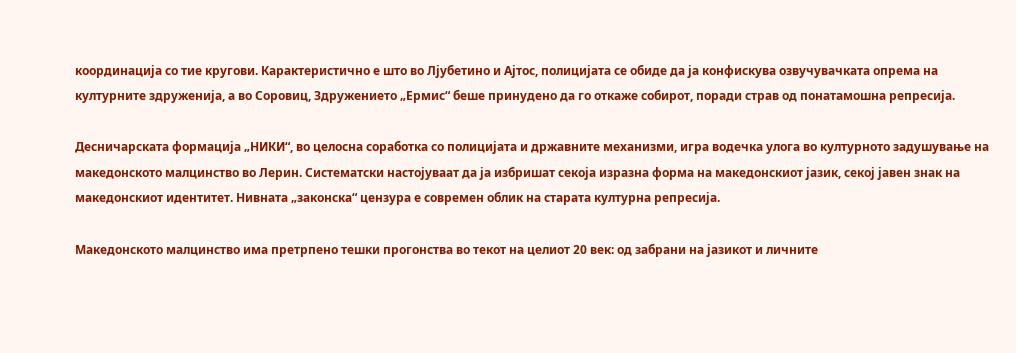координација со тие кругови. Карактеристично е што во Лјубетино и Ајтос, полицијата се обиде да ја конфискува озвучувачката опрема на културните здруженија, а во Соровиц, Здружението „Ермис“ беше принудено да го откаже собирот, поради страв од понатамошна репресија.

Десничарската формација „НИКИ“, во целосна соработка со полицијата и државните механизми, игра водечка улога во културното задушување на македонското малцинство во Лерин. Систематски настојуваат да ја избришат секоја изразна форма на македонскиот јазик, секој јавен знак на македонскиот идентитет. Нивната „законска“ цензура е современ облик на старата културна репресија.

Македонското малцинство има претрпено тешки прогонства во текот на целиот 20 век: од забрани на јазикот и личните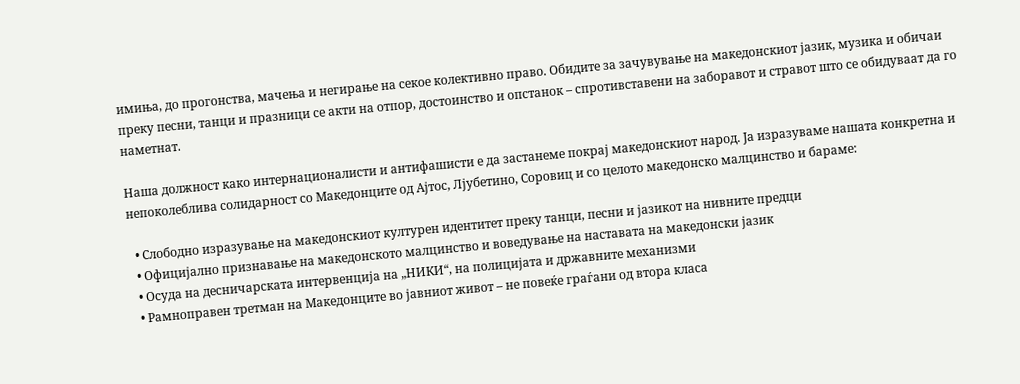имиња, до прогонства, мачења и негирање на секое колективно право. Обидите за зачувување на македонскиот јазик, музика и обичаи преку песни, танци и празници се акти на отпор, достоинство и опстанок – спротивставени на заборавот и стравот што се обидуваат да го наметнат.

Наша должност како интернационалисти и антифашисти е да застанеме покрај македонскиот народ. Ја изразуваме нашата конкретна и непоколеблива солидарност со Македонците од Ајтос, Лјубетино, Соровиц и со целото македонско малцинство и бараме:

  • Слободно изразување на македонскиот културен идентитет преку танци, песни и јазикот на нивните предци
  • Официјално признавање на македонското малцинство и воведување на наставата на македонски јазик
  • Осуда на десничарската интервенција на „НИКИ“, на полицијата и државните механизми
  • Рамноправен третман на Македонците во јавниот живот – не повеќе граѓани од втора класа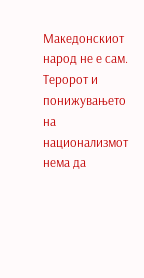Македонскиот народ не е сам. Теророт и понижувањето на национализмот нема да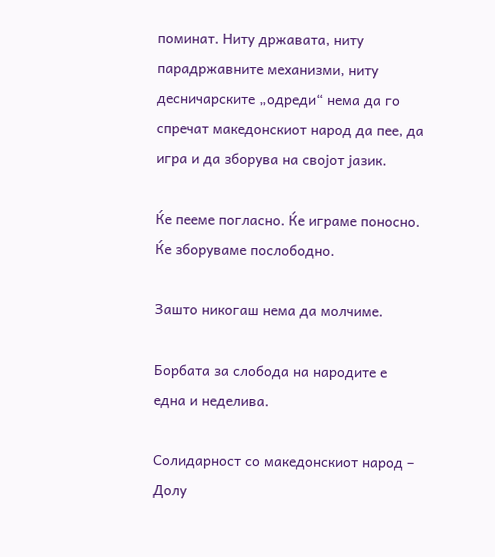поминат. Ниту државата, ниту парадржавните механизми, ниту десничарските „одреди“ нема да го спречат македонскиот народ да пее, да игра и да зборува на својот јазик.

Ќе пееме погласно. Ќе играме поносно. Ќе зборуваме послободно.

Зашто никогаш нема да молчиме.

Борбата за слобода на народите е една и неделива.

Солидарност со македонскиот народ – Долу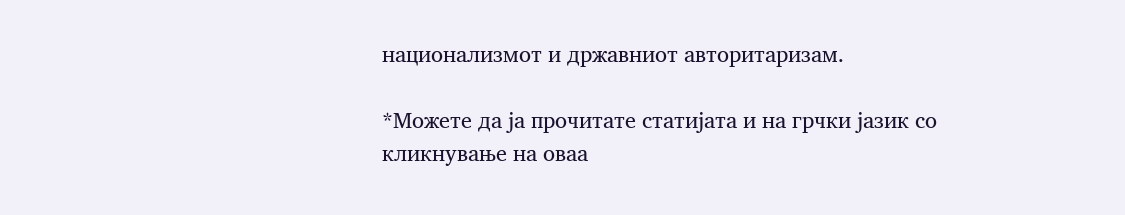национализмот и државниот авторитаризам.

*Можете да ја прочитате статијата и на грчки јазик со кликнување на оваа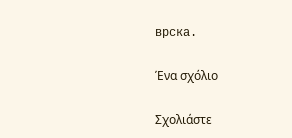врска.

Ένα σχόλιο

Σχολιάστε